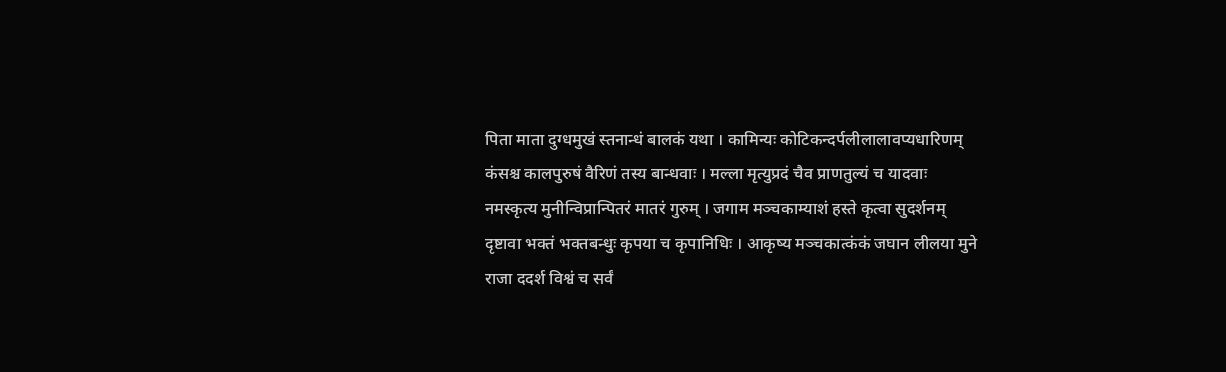पिता माता दुग्धमुखं स्तनान्धं बालकं यथा । कामिन्यः कोटिकन्दर्पलीलालावप्यधारिणम्
कंसश्च कालपुरुषं वैरिणं तस्य बान्धवाः । मल्ला मृत्युप्रदं चैव प्राणतुल्यं च यादवाः
नमस्कृत्य मुनीन्विप्रान्पितरं मातरं गुरुम् । जगाम मञ्चकाम्याशं हस्ते कृत्वा सुदर्शनम्
दृष्टावा भक्तं भक्तबन्धुः कृपया च कृपानिधिः । आकृष्य मञ्चकात्कंकं जघान लीलया मुने
राजा ददर्श विश्वं च सर्वं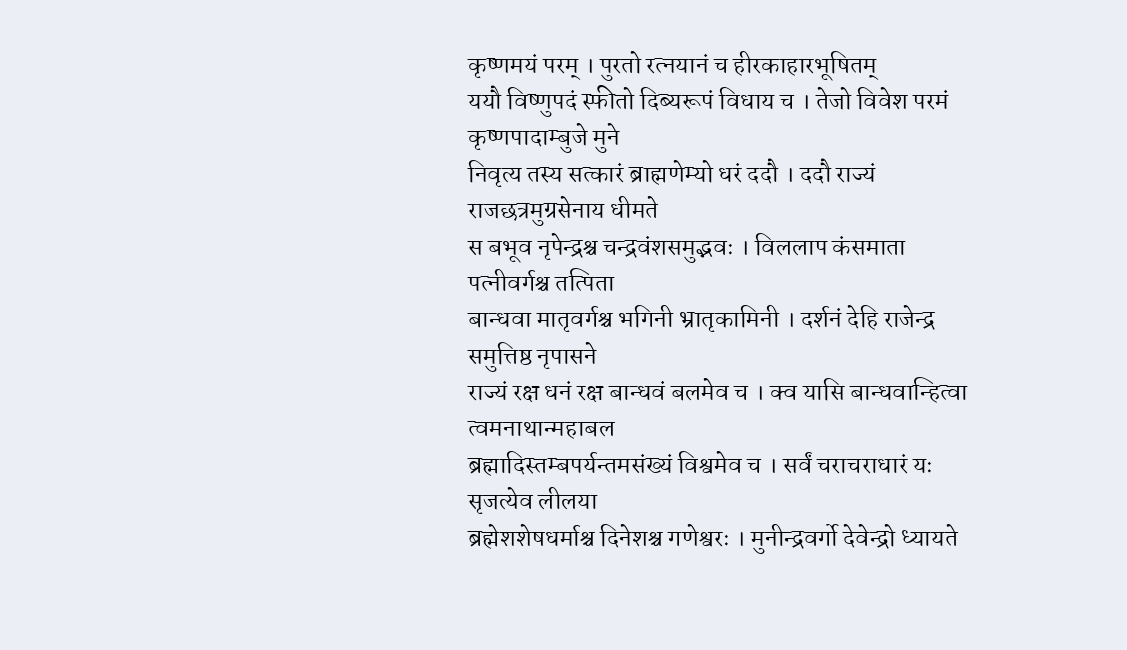कृष्णमयं परम् । पुरतो रत्नयानं च हीरकाहारभूषितम्
ययौ विष्णुपदं स्फीतो दिब्यरूपं विधाय च । तेजो विवेश परमं कृष्णपादाम्बुजे मुने
निवृत्य तस्य सत्कारं ब्राह्मणेम्यो धरं ददौ । ददौ राज्यं राजछत्रमुग्रसेनाय धीमते
स बभूव नृपेन्द्रश्च चन्द्रवंशसमुद्भवः । विललाप कंसमाता पत्नीवर्गश्च तत्पिता
बान्धवा मातृवर्गश्च भगिनी भ्रातृकामिनी । दर्शनं देहि राजेन्द्र समुत्तिष्ठ नृपासने
राज्यं रक्ष धनं रक्ष बान्धवं बलमेव च । क्व यासि बान्धवान्हित्वा त्वमनाथान्महाबल
ब्रह्मादिस्तम्बपर्यन्तमसंख्यं विश्वमेव च । सर्वं चराचराधारं यः सृजत्येव लीलया
ब्रह्मेशशेषधर्माश्च दिनेशश्च गणेश्वरः । मुनीन्द्रवर्गो देवेन्द्रो ध्यायते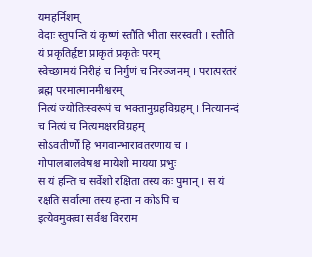यमहर्निशम्
वेदाः स्तुपन्ति यं कृष्णं स्तौति भीता सरस्वती । स्तौति यं प्रकृतिर्हृष्टा प्राकृतं प्रकृतेः परम्
स्वेच्छामयं निरीहं च निर्गुणं च निरञ्जनम् । परात्परतरं ब्रह्म परमात्मानमीश्वरम्
नित्यं ज्योतिःस्वरूपं च भक्तानुग्रहविग्रहम् । नित्यानन्दं च नित्यं च नित्यमक्षरविग्रहम्
सोऽवतीर्णों हि भगवान्भारावतरणाय च । गोपालबालवेषश्च मायेशो मायया प्रभुः
स यं हन्ति च सर्वेशो रक्षिता तस्य कः पुमान् । स यं रक्षति सर्वात्मा तस्य हन्ता न कोऽपि च
इत्येवमुक्त्वा सर्वश्च विरराम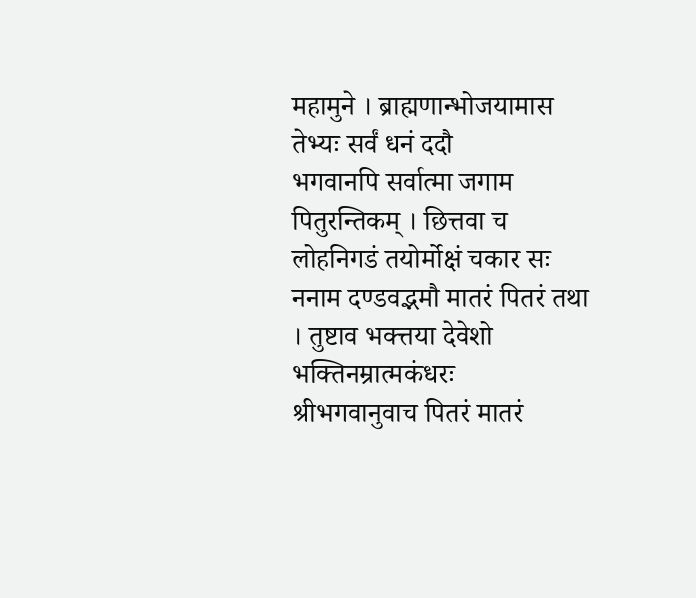महामुने । ब्राह्मणान्भोजयामास तेभ्यः सर्वं धनं ददौ
भगवानपि सर्वात्मा जगाम पितुरन्तिकम् । छित्तवा च लोहनिगडं तयोर्मोक्षं चकार सः
ननाम दण्डवद्भमौ मातरं पितरं तथा । तुष्टाव भक्त्तया देवेशो भक्तिनम्रात्मकंधरः
श्रीभगवानुवाच पितरं मातरं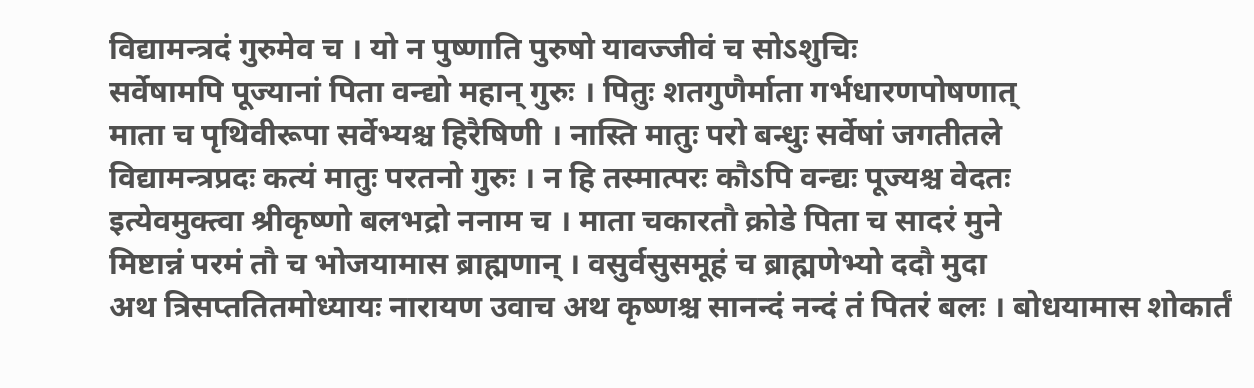विद्यामन्त्रदं गुरुमेव च । यो न पुष्णाति पुरुषो यावज्जीवं च सोऽशुचिः
सर्वेषामपि पूज्यानां पिता वन्द्यो महान् गुरुः । पितुः शतगुणैर्माता गर्भधारणपोषणात्
माता च पृथिवीरूपा सर्वेभ्यश्च हिरैषिणी । नास्ति मातुः परो बन्धुः सर्वेषां जगतीतले
विद्यामन्त्रप्रदः कत्यं मातुः परतनो गुरुः । न हि तस्मात्परः कौऽपि वन्द्यः पूज्यश्च वेदतः
इत्येवमुक्त्वा श्रीकृष्णो बलभद्रो ननाम च । माता चकारतौ क्रोडे पिता च सादरं मुने
मिष्टान्नं परमं तौ च भोजयामास ब्राह्मणान् । वसुर्वसुसमूहं च ब्राह्मणेभ्यो ददौ मुदा
अथ त्रिसप्ततितमोध्यायः नारायण उवाच अथ कृष्णश्च सानन्दं नन्दं तं पितरं बलः । बोधयामास शोकार्तं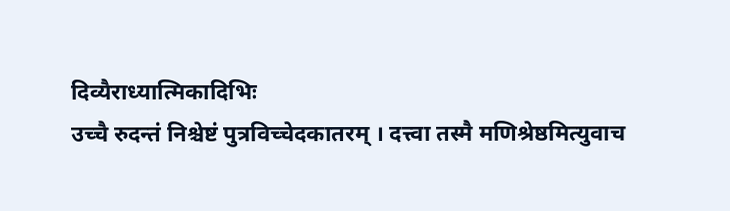दिव्यैराध्यात्मिकादिभिः
उच्चै रुदन्तं निश्चेष्टं पुत्रविच्चेदकातरम् । दत्त्वा तस्मै मणिश्रेष्ठमित्युवाच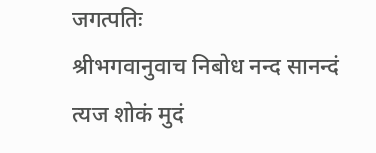जगत्पतिः
श्रीभगवानुवाच निबोध नन्द सानन्दं त्यज शोकं मुदं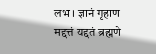लभ । ज्ञानं गृहाण मद्दत्तं यद्दतं ब्रह्मणे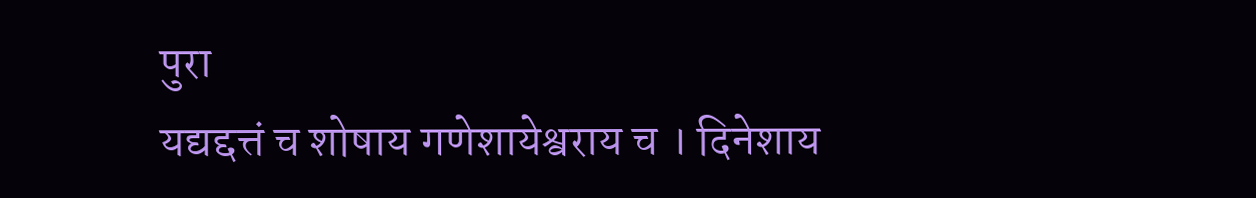पुरा
यद्यद्दत्तं च शोषाय गणेशायेश्वराय च । दिनेशाय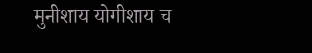मुनीशाय योगीशाय च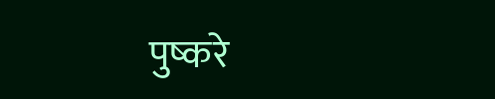पुष्करे